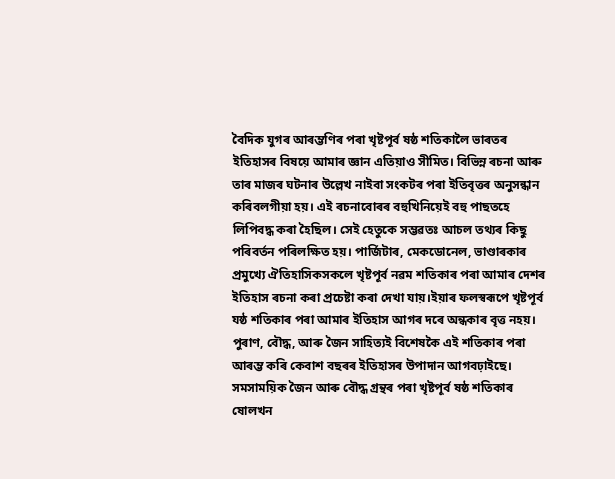বৈদিক যুগৰ আৰম্ভণিৰ পৰা খৃষ্টপূর্ব ষষ্ঠ শতিকালৈ ভাৰতৰ ইতিহাসৰ বিষয়ে আমাৰ জ্ঞান এতিয়াও সীমিত। বিভিন্ন ৰচনা আৰু তাৰ মাজৰ ঘটনাৰ উল্লেখ নাইবা সংকটৰ পৰা ইতিবৃত্তৰ অনুসন্ধান কৰিবলগীয়া হয়। এই ৰচনাবোৰৰ বহুখিনিয়েই বহু পাছতহে লিপিবদ্ধ কৰা হৈছিল। সেই হেতুকে সম্ভৱতঃ আচল তথ্যৰ কিছু পৰিবৰ্তন পৰিলক্ষিত হয়। পাৰ্জিটাৰ, মেকডোনেল, ভাণ্ডাৰকাৰ প্রমুখ্যে ঐতিহাসিকসকলে খৃষ্টপূর্ব নৱম শতিকাৰ পৰা আমাৰ দেশৰ ইতিহাস ৰচনা কৰা প্ৰচেষ্টা কৰা দেখা যায়।ইয়াৰ ফলস্বৰূপে খৃষ্টপূর্ব যষ্ঠ শতিকাৰ পৰা আমাৰ ইতিহাস আগৰ দৰে অন্ধকাৰ বৃত্ত নহয়। পুৰাণ, বৌদ্ধ, আৰু জৈন সাহিত্যই বিশেষকৈ এই শতিকাৰ পৰা আৰম্ভ কৰি কেবাশ বছৰৰ ইতিহাসৰ উপাদান আগবঢ়াইছে। সমসাময়িক জৈন আৰু বৌদ্ধ গ্ৰন্থৰ পৰা খৃষ্টপূর্ব ষষ্ঠ শতিকাৰ ষোলখন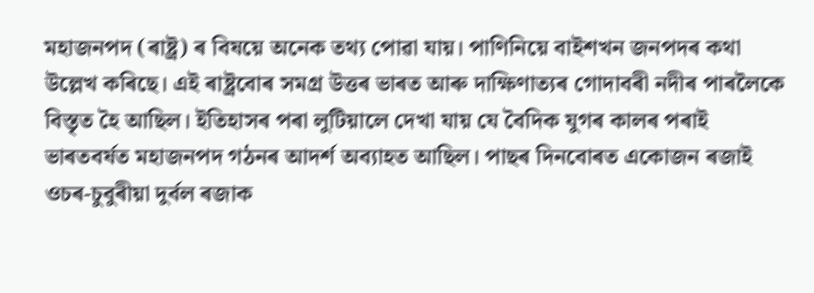মহাজনপদ (ৰাষ্ট্ৰ) ৰ বিষয়ে অনেক তথ্য পোৱা যায়। পাণিনিয়ে বাইশখন জনপদৰ কথা উল্লেখ কৰিছে। এই ৰাষ্ট্ৰবোৰ সমগ্ৰ উত্তৰ ভাৰত আৰু দাক্ষিণাত্যৰ গোদাবৰী নদীৰ পাৰলৈকে বিস্তৃত হৈ আছিল। ইতিহাসৰ পৰা লুটিয়ালে দেখা যায় যে বৈদিক যুগৰ কালৰ পৰাই ভাৰতবৰ্ষত মহাজনপদ গঠনৰ আদর্শ অব্যাহত আছিল। পাছৰ দিনবোৰত একোজন ৰজাই ওচৰ-চুবুৰীয়া দুৰ্বল ৰজাক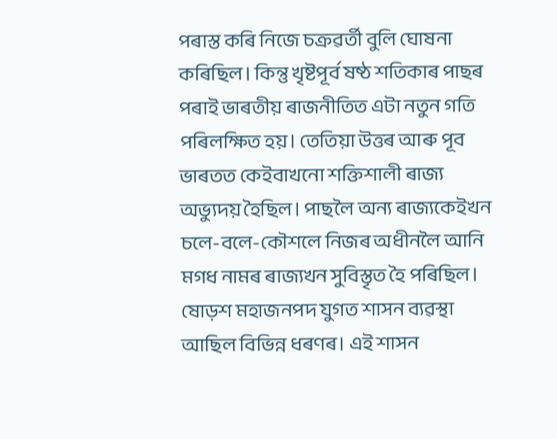পৰাস্ত কৰি নিজে চক্ৰৱৰ্তী বুলি ঘোষনা কৰিছিল। কিন্তু খৃষ্টপূর্ব ষষ্ঠ শতিকাৰ পাছৰ পৰাই ভাৰতীয় ৰাজনীতিত এটা নতুন গতি পৰিলক্ষিত হয়। তেতিয়া উত্তৰ আৰু পূব ভাৰতত কেইবাখনো শক্তিশালী ৰাজ্য অভ্যুদয় হৈছিল। পাছলৈ অন্য ৰাজ্যকেইখন চলে-বলে-কৌশলে নিজৰ অধীনলৈ আনি মগধ নামৰ ৰাজ্যখন সুবিস্তৃত হৈ পৰিছিল। ষোড়শ মহাজনপদ যুগত শাসন ব্যৱস্থা আছিল বিভিন্ন ধৰণৰ। এই শাসন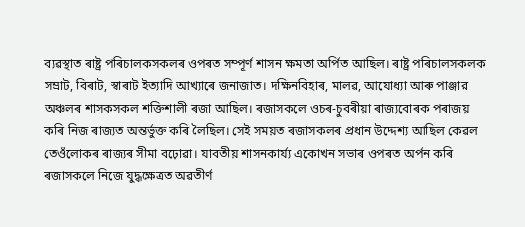ব্যৱস্থাত ৰাষ্ট্ৰ পৰিচালকসকলৰ ওপৰত সম্পূর্ণ শাসন ক্ষমতা অর্পিত আছিল। ৰাষ্ট্ৰ পৰিচালসকলক সম্রাট, বিৰাট, স্বাৰাট ইত্যাদি আখ্যাৰে জনাজাত। দক্ষিনবিহাৰ, মালৱ, আযোধ্যা আৰু পাঞ্জার অঞ্চলৰ শাসকসকল শক্তিশালী ৰজা আছিল। ৰজাসকলে ওচৰ-চুবৰীয়া ৰাজ্যবোৰক পৰাজয় কৰি নিজ ৰাজ্যত অন্তর্ভুক্ত কৰি লৈছিল। সেই সময়ত ৰজাসকলৰ প্ৰধান উদ্দেশ্য আছিল কেৱল তেওঁলোকৰ ৰাজ্যৰ সীমা বঢ়োৱা। যাবতীয় শাসনকার্য্য একোখন সভাৰ ওপৰত অর্পন কৰি ৰজাসকলে নিজে যুদ্ধক্ষেত্রত অৱতীৰ্ণ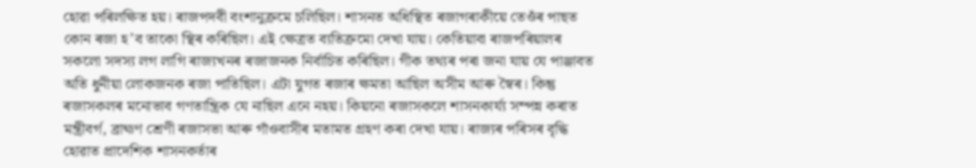হোৱা পৰিলক্ষিত হয়। ৰাজপদবী বংশানুক্রমে চলিছিল। শাসনত অধিস্থিত ৰজাগৰাকীয়ে তেওঁৰ পাছত কোন ৰজা হ’ব তাকো স্থিৰ কৰিছিল। এই ক্ষেত্ৰত ব্যতিক্রমো দেখা যায়। কেতিয়াবা ৰাজপৰিয়ালৰ সকলো সদস্য লগ লাগি ৰাজ্যখনৰ ৰজাজনক নির্বাচিত কৰিছিল। গীক তথ্যৰ পৰা জনা যায় যে পাঞ্জাবত অতি ধুনীয়া লোকজনক ৰজা পাতিছিল। এটা যুগত ৰজাৰ ক্ষমতা আছিল অসীম আৰু স্বৈৰ। কিন্তু ৰজাসকলৰ মনোভাব গণতান্ত্রিক যে নাছিল এনে নহয়। কিয়নো ৰজাসকলে শাসনকার্য্য সম্পন্ন কৰাত মন্ত্রীবর্গ, ব্রাহ্মণ শ্ৰেণী ৰজাসভা আৰু গাঁওবাসীৰ মতামত গ্রহণ কৰা দেখা যায়। ৰাজ্যৰ পৰিসৰ বৃদ্ধি হোৱাত প্রাদেশিক শাসনকৰ্তাৰ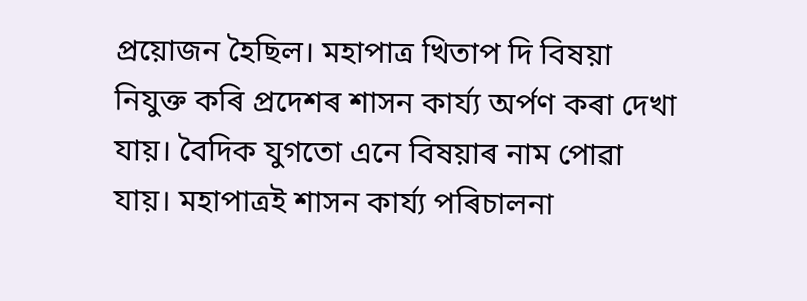প্ৰয়োজন হৈছিল। মহাপাত্র খিতাপ দি বিষয়া নিযুক্ত কৰি প্ৰদেশৰ শাসন কার্য্য অর্পণ কৰা দেখা যায়। বৈদিক যুগতো এনে বিষয়াৰ নাম পোৱা যায়। মহাপাত্রই শাসন কাৰ্য্য পৰিচালনা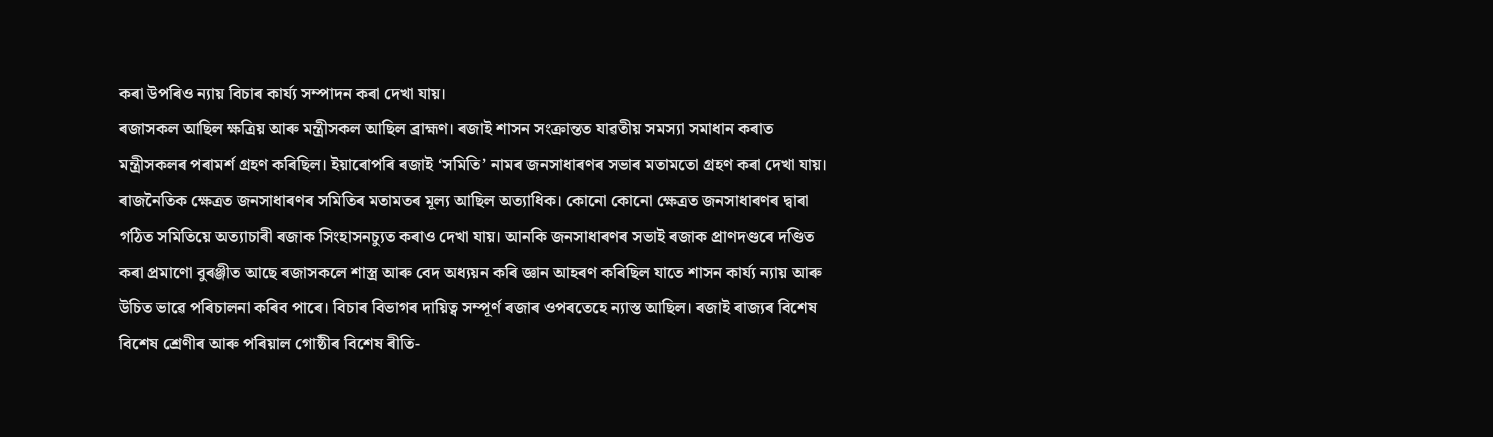কৰা উপৰিও ন্যায় বিচাৰ কাৰ্য্য সম্পাদন কৰা দেখা যায়।
ৰজাসকল আছিল ক্ষত্রিয় আৰু মন্ত্ৰীসকল আছিল ব্রাহ্মণ। ৰজাই শাসন সংক্রান্তত যাৱতীয় সমস্যা সমাধান কৰাত মন্ত্ৰীসকলৰ পৰামৰ্শ গ্ৰহণ কৰিছিল। ইয়াৰোপৰি ৰজাই ‘সমিতি’ নামৰ জনসাধাৰণৰ সভাৰ মতামতো গ্ৰহণ কৰা দেখা যায়। ৰাজনৈতিক ক্ষেত্ৰত জনসাধাৰণৰ সমিতিৰ মতামতৰ মূল্য আছিল অত্যাধিক। কোনো কোনো ক্ষেত্ৰত জনসাধাৰণৰ দ্বাৰা গঠিত সমিতিয়ে অত্যাচাৰী ৰজাক সিংহাসনচ্যুত কৰাও দেখা যায়। আনকি জনসাধাৰণৰ সভাই ৰজাক প্রাণদণ্ডৰে দণ্ডিত কৰা প্ৰমাণো বুৰঞ্জীত আছে ৰজাসকলে শাস্ত্ৰ আৰু বেদ অধ্যয়ন কৰি জ্ঞান আহৰণ কৰিছিল যাতে শাসন কাৰ্য্য ন্যায় আৰু উচিত ভাৱে পৰিচালনা কৰিব পাৰে। বিচাৰ বিভাগৰ দায়িত্ব সম্পূৰ্ণ ৰজাৰ ওপৰতেহে ন্যাস্ত আছিল। ৰজাই ৰাজ্যৰ বিশেষ বিশেষ শ্ৰেণীৰ আৰু পৰিয়াল গোষ্ঠীৰ বিশেষ ৰীতি-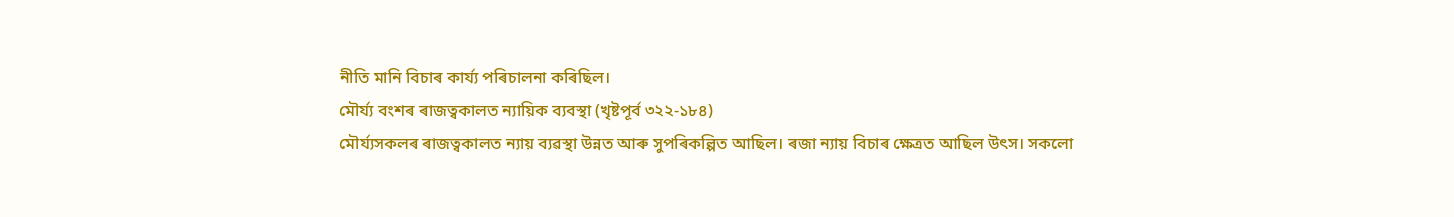নীতি মানি বিচাৰ কাৰ্য্য পৰিচালনা কৰিছিল।
মৌৰ্য্য বংশৰ ৰাজত্বকালত ন্যায়িক ব্যবস্থা (খৃষ্টপূর্ব ৩২২-১৮৪)
মৌৰ্য্যসকলৰ ৰাজত্বকালত ন্যায় ব্যৱস্থা উন্নত আৰু সুপৰিকল্পিত আছিল। ৰজা ন্যায় বিচাৰ ক্ষেত্রত আছিল উৎস। সকলো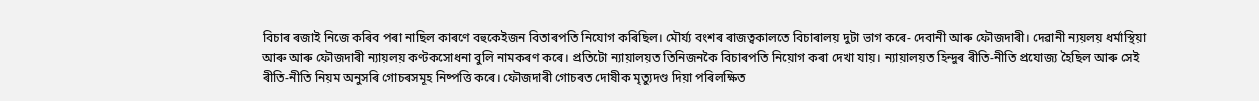বিচাৰ ৰজাই নিজে কৰিব পৰা নাছিল কাৰণে বহুকেইজন বিতাৰপতি নিযোগ কৰিছিল। মৌৰ্য্য বংশৰ ৰাজত্বকালতে বিচাৰালয় দুটা ভাগ কৰে- দেবানী আৰু ফৌজদাৰী। দেৱানী ন্যয়লয় ধর্মাস্থিয়া আৰু আৰু ফৌজদাৰী ন্যায়লয় কণ্টকসোধনা বুলি নামকৰণ কৰে। প্ৰতিটো ন্যায়ালয়ত তিনিজনকৈ বিচাৰপতি নিয়োগ কৰা দেখা যায়। ন্যায়ালয়ত হিন্দুৰ ৰীতি-নীতি প্রযোজ্য হৈছিল আৰু সেই ৰীতি-নীতি নিয়ম অনুসৰি গোচৰসমূহ নিষ্পত্তি কৰে। ফৌজদাৰী গোচৰত দোষীক মৃত্যুদণ্ড দিয়া পৰিলক্ষিত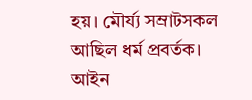হয়। মৌর্য্য সম্রাটসকল আছিল ধর্ম প্রবর্তক। আইন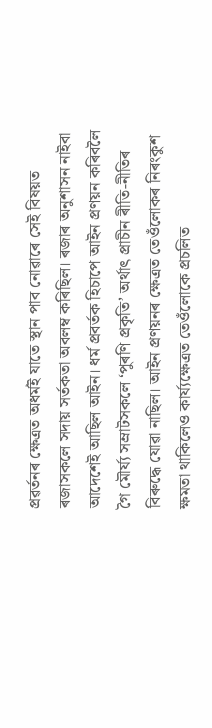প্ৰৱৰ্তনৰ ক্ষেত্রত অধর্মই যাতে স্থান পাব নোৱাৰে সেই বিষয়ত ৰজাসকলে সদায় সর্তকতা অবলম্ব কৰিছিল। ৰজাৰ অনুশাসন নাইবা আদেশেই আছিল আইন। ধর্ম প্রবর্তক হিচাপে আইন প্রণয়ন কৰিবলৈ গৈ মৌর্য্য সম্রাটসকলে ‘পুৰণি প্রকৃতি’ অর্থাৎ প্রাচীন ৰীতি-নীতিৰ বিৰুদ্ধে যোৱা নাছিল। আইন প্রণয়নৰ ক্ষেত্ৰত তেওঁলোকৰ নিৰংকুশ ক্ষমতা থাকিলেও কার্য্যক্ষেত্রত তেওঁলোকে প্রচলিত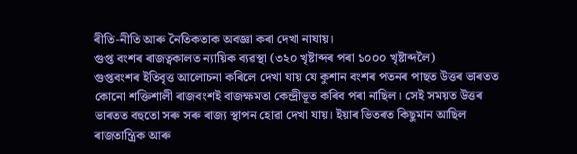ৰীতি-নীতি আৰু নৈতিকতাক অবজ্ঞা কৰা দেখা নাযায়।
গুপ্ত বংশৰ ৰাজত্বকালত ন্যায়িক ব্যৱস্থা (৩২০ খৃষ্টাব্দৰ পৰা ১০০০ খৃষ্টাব্দলৈ)
গুপ্তবংশৰ ইতিবৃত্ত আলোচনা কৰিলে দেখা যায় যে কুশান বংশৰ পতনৰ পাছত উত্তৰ ভাৰতত কোনো শক্তিশালী ৰাজবংশই বাজক্ষমতা কেন্দ্রীভূত কৰিব পৰা নাছিল। সেই সময়ত উত্তৰ ভাৰতত বহুতো সৰু সৰু ৰাজ্য স্থাপন হোৱা দেখা যায়। ইয়াৰ ভিতৰত কিছুমান আছিল ৰাজতান্ত্রিক আৰু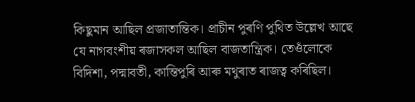কিছুমান আছিল প্রজাতান্তিক। প্রাচীন পুৰণি পুথিত উল্লেখ আছে যে নাগবংশীয় ৰজাসকল আছিল বাজতান্ত্রিক। তেওঁলোকে বিদিশা, পদ্মাবতী, কান্তিপুৰি আৰু মথুৰাত ৰাজত্ব কৰিছিল।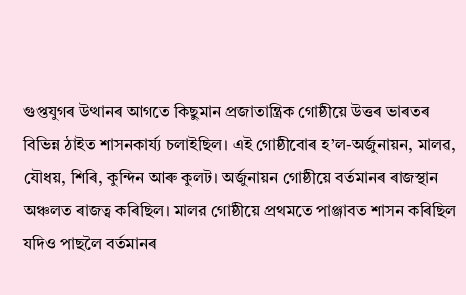গুপ্তযুগৰ উত্থানৰ আগতে কিছুমান প্রজাতান্ত্রিক গোষ্ঠীয়ে উত্তৰ ভাৰতৰ বিভিন্ন ঠাইত শাসনকার্য্য চলাইছিল। এই গোষ্ঠীবোৰ হ’ল-অর্জুনায়ন, মালৱ, যৌধয়, শিৰি, কুন্দিন আৰু কুলট। অর্জুনায়ন গোষ্ঠীয়ে বৰ্তমানৰ ৰাজস্থান অঞ্চলত ৰাজত্ব কৰিছিল। মালর গোষ্ঠীয়ে প্রথমতে পাঞ্জাবত শাসন কৰিছিল যদিও পাছলৈ বৰ্তমানৰ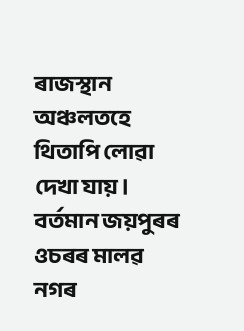ৰাজস্থান অঞ্চলতহে থিতাপি লোৱা দেখা যায়। বর্তমান জয়পুৰৰ ওচৰৰ মালৱ নগৰ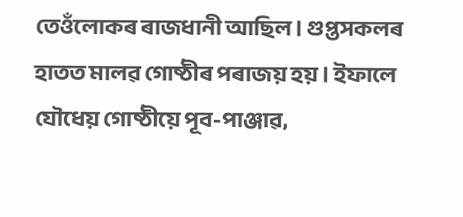তেওঁলোকৰ ৰাজধানী আছিল। গুপ্তসকলৰ হাতত মালৱ গোষ্ঠীৰ পৰাজয় হয়। ইফালে যৌধেয় গোষ্ঠীয়ে পূব-পাঞ্জাৱ,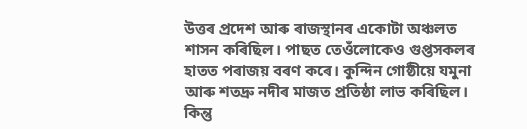উত্তৰ প্ৰদেশ আৰু ৰাজস্থানৰ একোটা অঞ্চলত শাসন কৰিছিল। পাছত তেওঁলোকেও গুপ্তসকলৰ হাতত পৰাজয় বৰণ কৰে। কুন্দিন গোষ্ঠীয়ে যমুনা আৰু শতদ্রু নদীৰ মাজত প্রতিষ্ঠা লাভ কৰিছিল। কিন্তু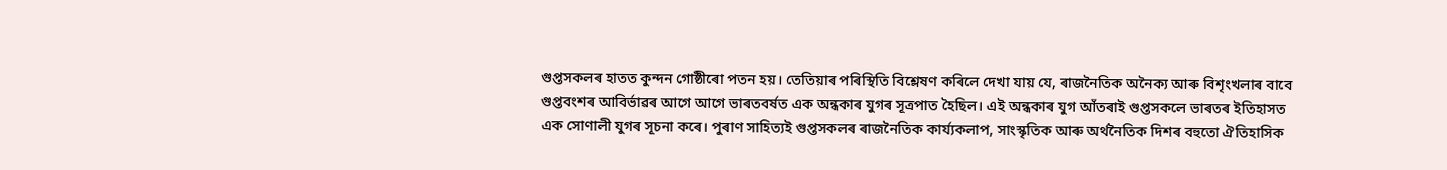গুপ্তসকলৰ হাতত কুন্দন গোষ্ঠীৰো পতন হয়। তেতিয়াৰ পৰিস্থিতি বিশ্লেষণ কৰিলে দেখা যায় যে, ৰাজনৈতিক অনৈক্য আৰু বিশৃংখলাৰ বাবে গুপ্তবংশৰ আবিৰ্ভাৱৰ আগে আগে ভাৰতবৰ্ষত এক অন্ধকাৰ যুগৰ সূত্রপাত হৈছিল। এই অন্ধকাৰ যুগ আঁতৰাই গুপ্তসকলে ভাৰতৰ ইতিহাসত এক সোণালী যুগৰ সূচনা কৰে। পুৰাণ সাহিত্যই গুপ্তসকলৰ ৰাজনৈতিক কাৰ্য্যকলাপ, সাংস্কৃতিক আৰু অর্থনৈতিক দিশৰ বহুতো ঐতিহাসিক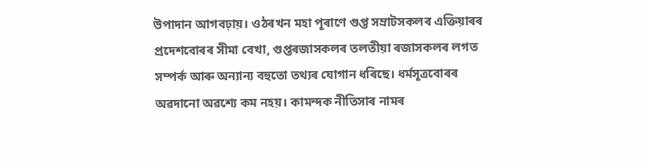উপাদান আগবঢ়ায়। ওঠৰখন মহা পূৰাণে গুপ্ত সম্রাটসকলৰ এক্তিয়াৰৰ প্ৰদেশবোৰৰ সীমা বেখা, গুপ্তৰজাসকলৰ তলতীয়া ৰজাসকলৰ লগত সম্পর্ক আৰু অন্যান্য বহুতো তথ্যৰ যোগান ধৰিছে। ধৰ্মসূত্ৰবোৰৰ অৱদানো অৱশ্যে কম নহয়। কামন্দক নীতিসাৰ নামৰ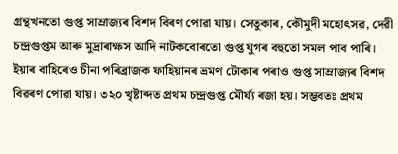গ্ৰন্থখনতো গুপ্ত সাম্ৰাজ্যৰ বিশদ বিৰণ পোৱা যায়। সেতুকাৰ, কৌমুদী মহোৎসৱ, দেৱী চন্দ্রগুপ্তম আৰু মুদ্রাৰাক্ষস আদি নাটকবোৰতো গুপ্ত যুগৰ বহুতো সমল পাব পাৰি। ইয়াৰ বাহিৰেও চীনা পৰিব্রাজক ফাহিয়ানৰ ভ্ৰমণ টোকাৰ পৰাও গুপ্ত সাম্ৰাজ্যৰ বিশদ বিৱৰণ পোৱা যায়। ৩২০ খৃষ্টাব্দত প্রথম চন্দ্রগুপ্ত মৌর্য্য ৰজা হয়। সম্ভবতঃ প্রথম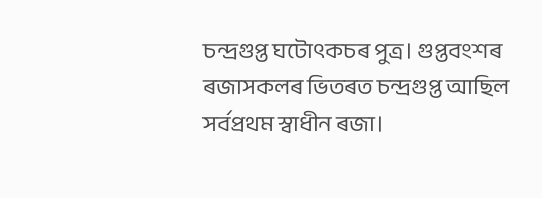চন্দ্রগুপ্ত ঘটোৎকচৰ পুত্র। গুপ্তবংশৰ ৰজাসকলৰ ভিতৰত চন্দ্রগুপ্ত আছিল সর্বপ্রথম স্বাধীন ৰজা।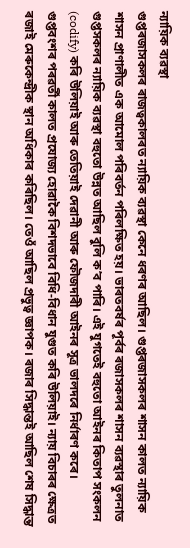ন্যায়িক ব্যৱস্থা
গুপ্তৰজাসকলৰ ৰাজত্বকালৰত ন্যায়িক ব্যৱস্থা কেনে ধৰণৰ আছিল। গুপ্তৰজাসকলৰ শাসন কালত ন্যায়িক শাসন প্রাণালীত এক আমোল পৰিবৰ্তন পৰিলক্ষিত হয়। ভাৰতবৰ্ষৰ পূৰ্বৰ ৰজাসকলৰ শাসন ব্যৱস্থাৰ তুলনাত গুপ্তসকলৰ ন্যায়িক ব্যৱস্থা বহুতো উন্নত আছিল বুলি ক’ব পাৰি। এই যুগতেই বহুতো আইনৰ কিতাপ সংকলন (codify) কৰি উলিয়াই আৰু তেতিয়াই দেৱানী আৰু ফৌজদাৰী আইনৰ সূত্ৰ ভালদৰে নিৰ্ধাৰণ কৰে। গুপ্তবংশৰ পৰৱৰ্তী কালত প্রযোজ্য হোৱাকৈ বিশদভাবে বিধি-বিধান যুগুত কৰি উলিয়াই। ন্যায় বিচাৰৰ ক্ষেত্ৰত ৰজাই মেৰুকেন্দ্ৰীক স্থান অধিকাৰ কৰিছিল। তেওঁ আছিল প্রভুত্ব জ্ঞাপক। ৰজাৰ সিদ্ধান্তই আছিল শেষ সিদ্ধান্ত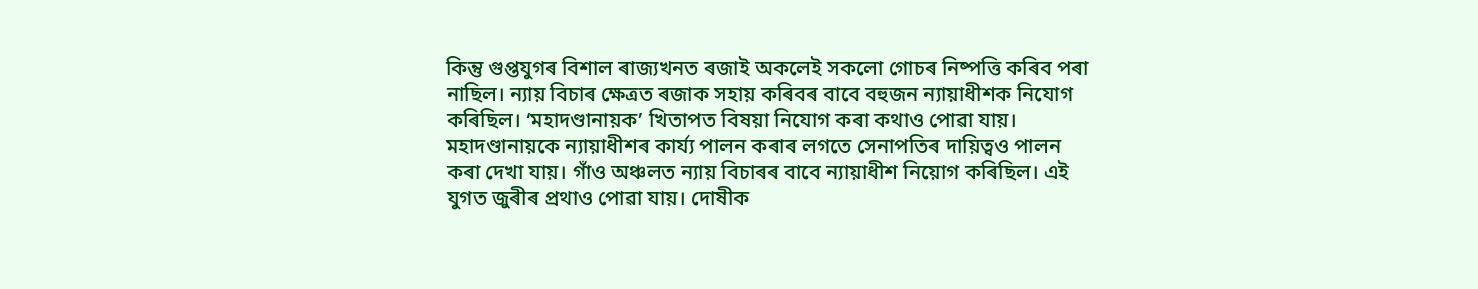কিন্তু গুপ্তযুগৰ বিশাল ৰাজ্যখনত ৰজাই অকলেই সকলো গোচৰ নিষ্পত্তি কৰিব পৰা নাছিল। ন্যায় বিচাৰ ক্ষেত্ৰত ৰজাক সহায় কৰিবৰ বাবে বহুজন ন্যায়াধীশক নিযোগ কৰিছিল। ‘মহাদণ্ডানায়ক’ খিতাপত বিষয়া নিযোগ কৰা কথাও পোৱা যায়। মহাদণ্ডানায়কে ন্যায়াধীশৰ কাৰ্য্য পালন কৰাৰ লগতে সেনাপতিৰ দায়িত্বও পালন কৰা দেখা যায়। গাঁও অঞ্চলত ন্যায় বিচাৰৰ বাবে ন্যায়াধীশ নিয়োগ কৰিছিল। এই যুগত জুৰীৰ প্ৰথাও পোৱা যায়। দোষীক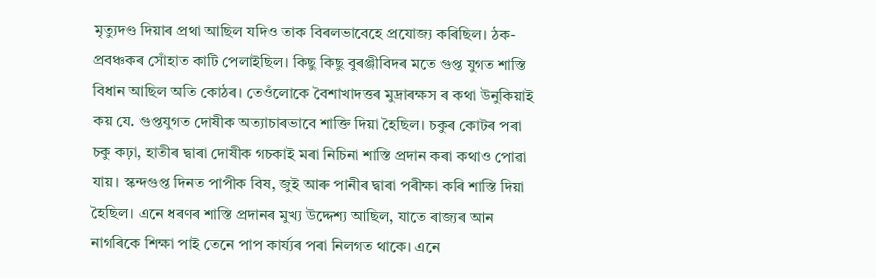মৃত্যুদণ্ড দিয়াৰ প্ৰথা আছিল যদিও তাক বিৰলভাবেহে প্রযোজ্য কৰিছিল। ঠক-প্রবঞ্চকৰ সোঁহাত কাটি পেলাইছিল। কিছু কিছু বুৰঞ্জীবিদৰ মতে গুপ্ত যুগত শাস্তি বিধান আছিল অতি কোঠৰ। তেওঁলোকে বৈশাখাদত্তৰ মুদ্রাৰক্ষস ৰ কথা উনুকিয়াই কয় যে. গুপ্তযুগত দোষীক অত্যাচাৰভাবে শাক্তি দিয়া হৈছিল। চকুৰ কোটৰ পৰা চকু কঢ়া, হাতীৰ দ্বাৰা দোষীক গচকাই মৰা নিচিনা শাস্তি প্রদান কৰা কথাও পোৱা যায়। স্কন্দগুপ্ত দিনত পাপীক বিষ, জুই আৰু পানীৰ দ্বাৰা পৰীক্ষা কৰি শাস্তি দিয়া হৈছিল। এনে ধৰণৰ শাস্তি প্ৰদানৰ মুখ্য উদ্দেশ্য আছিল, যাতে ৰাজ্যৰ আন নাগৰিকে শিক্ষা পাই তেনে পাপ কাৰ্য্যৰ পৰা নিলগত থাকে। এনে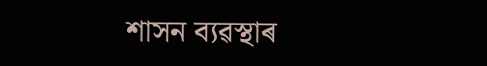শাসন ব্যৱস্থাৰ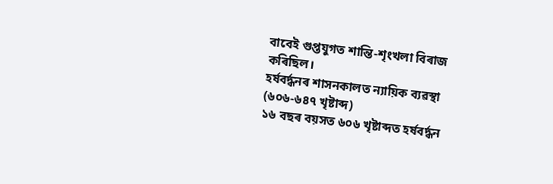বাবেই গুপ্তযুগত শান্তি-শৃংখলা বিৰাজ কৰিছিল।
হর্ষবর্দ্ধনৰ শাসনকালত ন্যায়িক ব্যৱস্থা (৬০৬-৬৪৭ খৃষ্টাব্দ)
১৬ বছৰ বয়সত ৬০৬ খৃষ্টাব্দত হর্ষবর্দ্ধন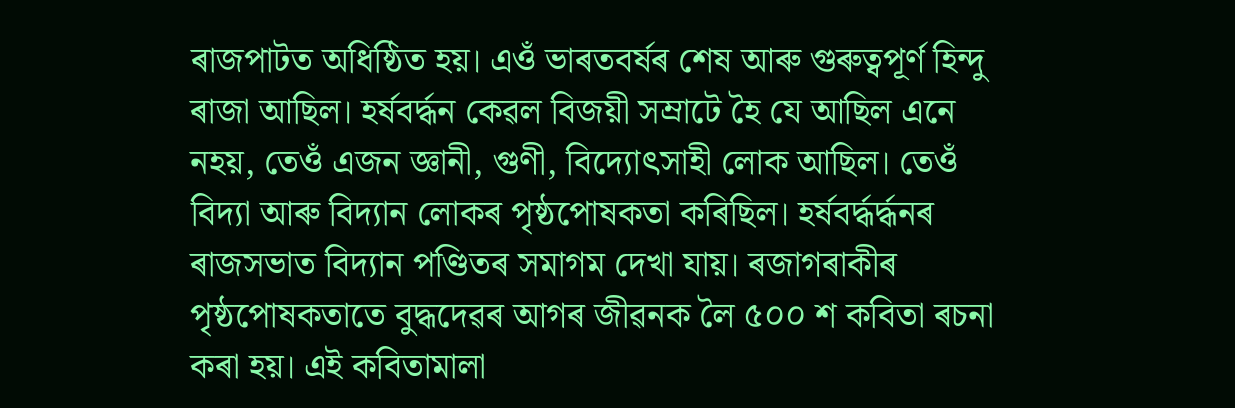ৰাজপাটত অধিষ্ঠিত হয়। এওঁ ভাৰতবৰ্ষৰ শেষ আৰু গুৰুত্বপূৰ্ণ হিন্দু ৰাজা আছিল। হর্ষবর্দ্ধন কেৱল বিজয়ী সম্রাটে হৈ যে আছিল এনে নহয়, তেওঁ এজন জ্ঞানী, গুণী, বিদ্যোৎসাহী লোক আছিল। তেওঁ বিদ্যা আৰু বিদ্যান লোকৰ পৃষ্ঠপোষকতা কৰিছিল। হৰ্ষবৰ্দ্ধৰ্দ্ধনৰ ৰাজসভাত বিদ্যান পণ্ডিতৰ সমাগম দেখা যায়। ৰজাগৰাকীৰ পৃষ্ঠপোষকতাতে বুদ্ধদেৱৰ আগৰ জীৱনক লৈ ৫০০ শ কবিতা ৰচনা কৰা হয়। এই কবিতামালা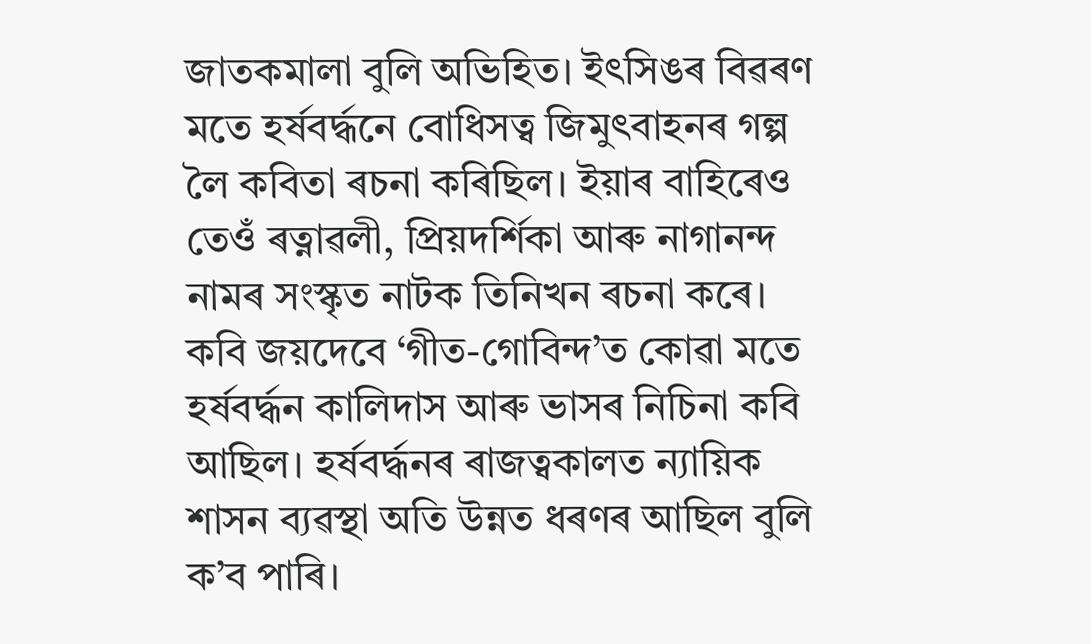জাতকমালা বুলি অভিহিত। ইৎসিঙৰ বিৱৰণ মতে হর্ষবর্দ্ধনে বোধিসত্ব জিমুৎবাহনৰ গল্প লৈ কবিতা ৰচনা কৰিছিল। ইয়াৰ বাহিৰেও তেওঁ ৰত্নাৱলী, প্রিয়দর্শিকা আৰু নাগানন্দ নামৰ সংস্কৃত নাটক তিনিখন ৰচনা কৰে। কবি জয়দেবে ‘গীত-গোবিন্দ’ত কোৱা মতে হর্ষবর্দ্ধন কালিদাস আৰু ভাসৰ নিচিনা কবি আছিল। হর্ষবর্দ্ধনৰ ৰাজত্বকালত ন্যায়িক শাসন ব্যৱস্থা অতি উন্নত ধৰণৰ আছিল বুলি ক’ব পাৰি।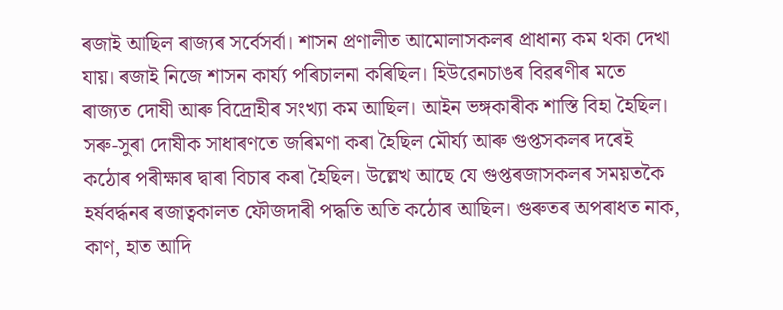ৰজাই আছিল ৰাজ্যৰ সৰ্বেসর্বা। শাসন প্রণালীত আমোলাসকলৰ প্রাধান্য কম থকা দেখা যায়। ৰজাই নিজে শাসন কাৰ্য্য পৰিচালনা কৰিছিল। হিউৱেনচাঙৰ বিৱৰণীৰ মতে ৰাজ্যত দোষী আৰু বিদ্রোহীৰ সংখ্যা কম আছিল। আইন ভঙ্গকাৰীক শাস্তি বিহা হৈছিল। সৰু-সুৰা দোষীক সাধাৰণতে জৰিমণা কৰা হৈছিল মৌৰ্য্য আৰু গুপ্তসকলৰ দৰেই কঠোৰ পৰীক্ষাৰ দ্বাৰা বিচাৰ কৰা হৈছিল। উল্লেখ আছে যে গুপ্তৰজাসকলৰ সময়তকৈ হর্ষবর্দ্ধনৰ ৰজাত্বকালত ফৌজদাৰী পদ্ধতি অতি কঠোৰ আছিল। গুৰুতৰ অপৰাধত নাক, কাণ, হাত আদি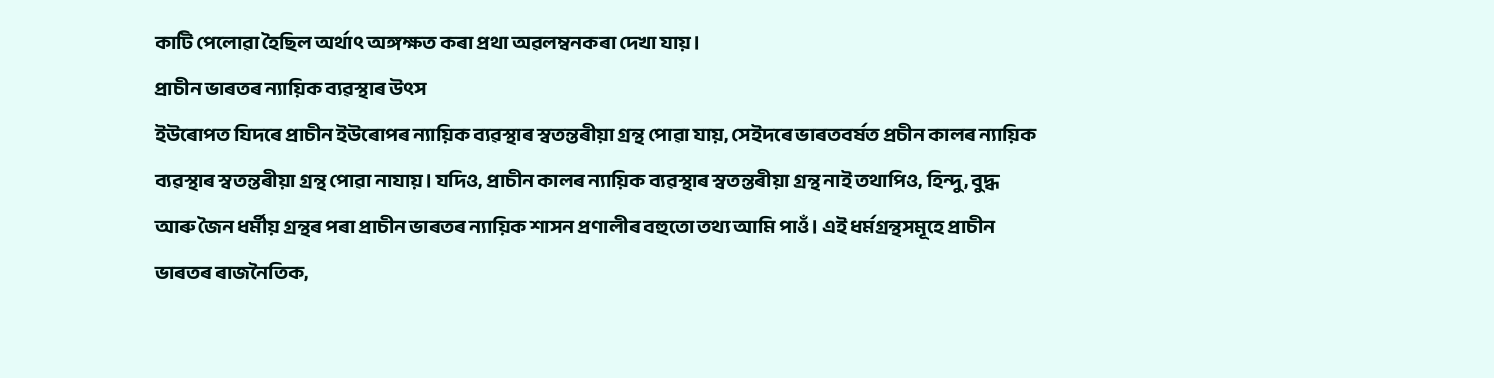কাটি পেলোৱা হৈছিল অর্থাৎ অঙ্গক্ষত কৰা প্ৰথা অৱলম্বনকৰা দেখা যায়।
প্রাচীন ভাৰতৰ ন্যায়িক ব্যৱস্থাৰ উৎস
ইউৰোপত যিদৰে প্ৰাচীন ইউৰোপৰ ন্যায়িক ব্যৱস্থাৰ স্বতন্তৰীয়া গ্রন্থ পোৱা যায়, সেইদৰে ভাৰতবৰ্ষত প্রচীন কালৰ ন্যায়িক ব্যৱস্থাৰ স্বতন্তৰীয়া গ্রন্থ পোৱা নাযায়। যদিও, প্রাচীন কালৰ ন্যায়িক ব্যৱস্থাৰ স্বতন্তৰীয়া গ্ৰন্থ নাই তথাপিও, হিন্দু, বুদ্ধ আৰু জৈন ধর্মীয় গ্ৰন্থৰ পৰা প্ৰাচীন ভাৰতৰ ন্যায়িক শাসন প্রণালীৰ বহুতো তথ্য আমি পাওঁ। এই ধর্মগ্রন্থসমূহে প্রাচীন ভাৰতৰ ৰাজনৈতিক,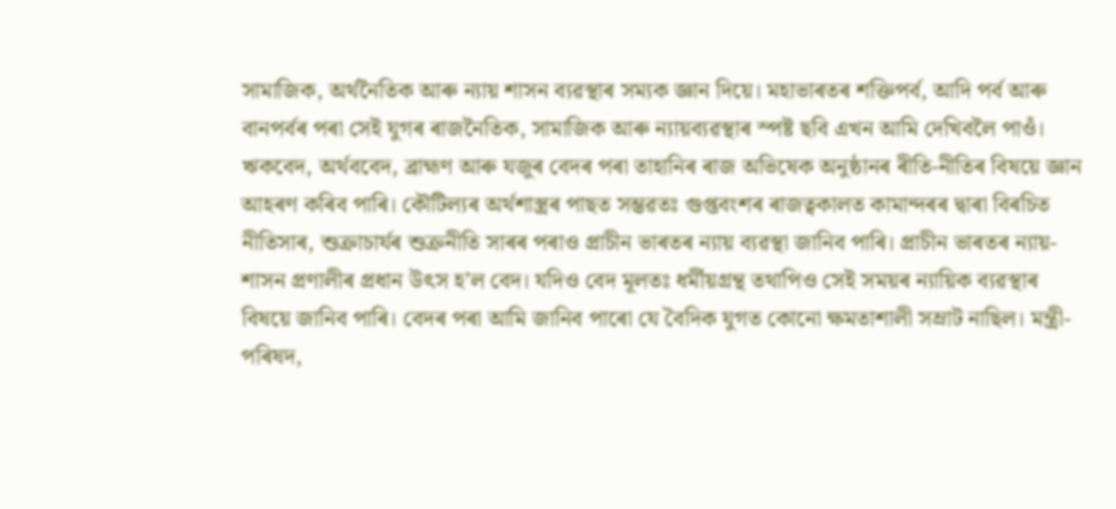সামাজিক, অর্থনৈতিক আৰু ন্যায় শাসন ব্যৱস্থাৰ সম্যক জ্ঞান দিয়ে। মহাভাৰতৰ শক্তিপর্ব, আদি পৰ্ব আৰু বানপৰ্বৰ পৰা সেই যুগৰ ৰাজনৈতিক, সামাজিক আৰু ন্যায়ব্যৱস্থাৰ স্পষ্ট ছবি এখন আমি দেখিবলৈ পাওঁ। ঋকবেদ, অর্থববেদ, ব্রাহ্মণ আৰু যজুৰ বেদৰ পৰা তাহানিৰ ৰাজ অভিষেক অনুষ্ঠানৰ ৰীতি-নীতিৰ বিষয়ে জ্ঞান আহৰণ কৰিব পাৰি। কৌটিল্যৰ অর্থশাস্ত্ৰৰ পাছত সম্ভৱতঃ গুপ্তবংশৰ ৰাজত্বকালত কামান্দৰৰ দ্বাৰা বিৰচিত নীতিসাৰ, শুক্ৰাচাৰ্যৰ শুক্ৰনীতি সাৰৰ পৰাও প্রাচীন ভাৰতৰ ন্যায় ব্যৱস্থা জানিব পাৰি। প্রাচীন ভাৰতৰ ন্যায়-শাসন প্ৰণালীৰ প্ৰধান উৎস হ’ল বেদ। যদিও বেদ মূলতঃ ধর্মীয়গ্রন্থ তথাপিও সেই সময়ৰ ন্যায়িক ব্যৱস্থাৰ বিষয়ে জানিব পাৰি। বেদৰ পৰা আমি জানিব পাৰো যে বৈদিক যুগত কোনো ক্ষমতাশালী সম্রাট নাছিল। মন্ত্রী-পৰিষদ,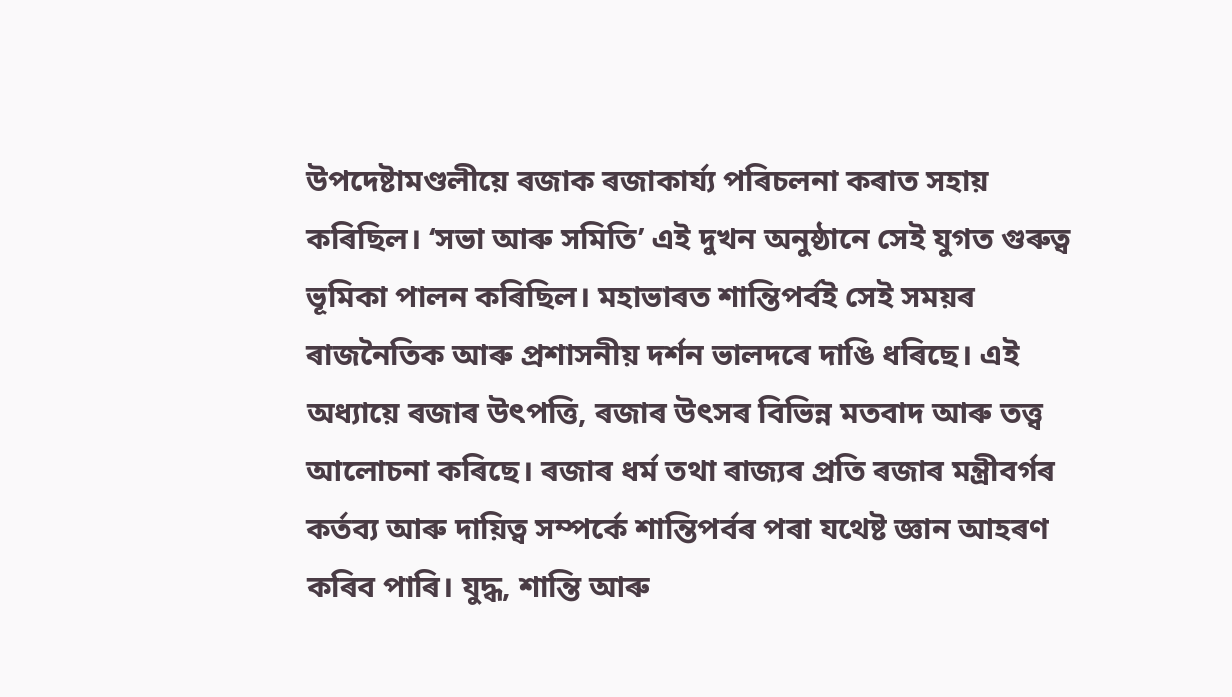উপদেষ্টামণ্ডলীয়ে ৰজাক ৰজাকাৰ্য্য পৰিচলনা কৰাত সহায় কৰিছিল। ‘সভা আৰু সমিতি’ এই দুখন অনুষ্ঠানে সেই যুগত গুৰুত্ব ভূমিকা পালন কৰিছিল। মহাভাৰত শান্তিপর্বই সেই সময়ৰ ৰাজনৈতিক আৰু প্ৰশাসনীয় দর্শন ভালদৰে দাঙি ধৰিছে। এই অধ্যায়ে ৰজাৰ উৎপত্তি, ৰজাৰ উৎসৰ বিভিন্ন মতবাদ আৰু তত্ত্ব আলোচনা কৰিছে। ৰজাৰ ধৰ্ম তথা ৰাজ্যৰ প্ৰতি ৰজাৰ মন্ত্ৰীবৰ্গৰ কৰ্তব্য আৰু দায়িত্ব সম্পর্কে শান্তিপৰ্বৰ পৰা যথেষ্ট জ্ঞান আহৰণ কৰিব পাৰি। যুদ্ধ, শান্তি আৰু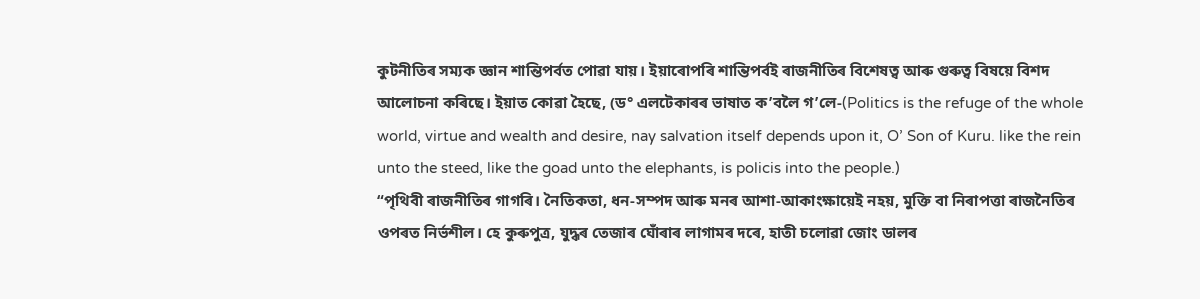কুটনীতিৰ সম্যক জ্ঞান শান্তিপর্বত পোৱা যায়। ইয়াৰোপৰি শান্তিপর্বই ৰাজনীতিৰ বিশেষত্ব আৰু গুৰুত্ব বিষয়ে বিশদ আলোচনা কৰিছে। ইয়াত কোৱা হৈছে, (ড° এলটেকাৰৰ ভাষাত ক’বলৈ গ’লে-(Politics is the refuge of the whole world, virtue and wealth and desire, nay salvation itself depends upon it, O’ Son of Kuru. like the rein unto the steed, like the goad unto the elephants, is policis into the people.)
“পৃথিবী ৰাজনীতিৰ গাগৰি। নৈতিকতা, ধন-সম্পদ আৰু মনৰ আশা-আকাংক্ষায়েই নহয়, মুক্তি বা নিৰাপত্তা ৰাজনৈতিৰ ওপৰত নিৰ্ভশীল। হে কুৰুপুত্ৰ, যুদ্ধৰ তেজাৰ ঘোঁৰাৰ লাগামৰ দৰে, হাতী চলোৱা জোং ডালৰ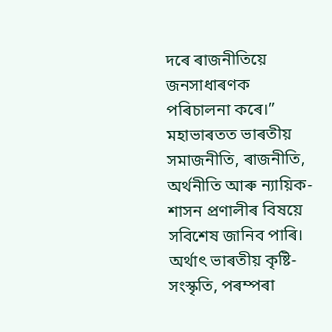দৰে ৰাজনীতিয়ে জনসাধাৰণক পৰিচালনা কৰে।” মহাভাৰতত ভাৰতীয় সমাজনীতি, ৰাজনীতি, অর্থনীতি আৰু ন্যায়িক-শাসন প্রণালীৰ বিষয়ে সবিশেষ জানিব পাৰি। অৰ্থাৎ ভাৰতীয় কৃষ্টি-সংস্কৃতি, পৰম্পৰা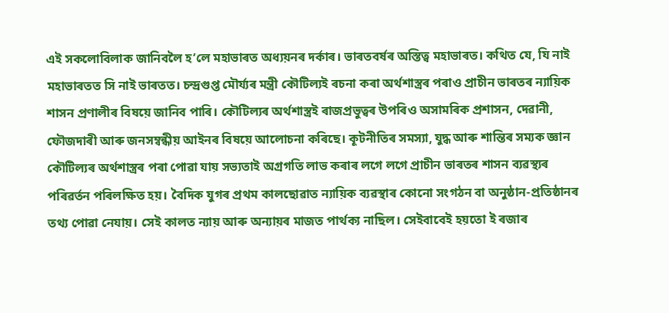এই সকলোবিলাক জানিবলৈ হ’লে মহাভাৰত অধ্যয়নৰ দৰ্কাৰ। ভাৰতবৰ্ষৰ অস্তিত্ব মহাভাৰত। কথিত যে, যি নাই মহাভাৰতত সি নাই ভাৰতত। চন্দ্ৰগুপ্ত মৌৰ্য্যৰ মন্ত্ৰী কৌটিল্যই ৰচনা কৰা অৰ্থশাস্ত্ৰৰ পৰাও প্রাচীন ভাৰতৰ ন্যায়িক শাসন প্ৰণালীৰ বিষয়ে জানিব পাৰি। কৌটিল্যৰ অৰ্থশাস্ত্ৰই ৰাজপ্ৰভুত্বৰ উপৰিও অসামৰিক প্রশাসন, দেৱানী, ফৌজদাৰী আৰু জনসম্বন্ধীয় আইনৰ বিষয়ে আলোচনা কৰিছে। কূটনীতিৰ সমস্যা, যুদ্ধ আৰু শান্তিৰ সম্যক জ্ঞান কৌটিল্যৰ অৰ্থশাস্ত্ৰৰ পৰা পোৱা যায় সভ্যতাই অগ্রগতি লাভ কৰাৰ লগে লগে প্রাচীন ভাৰতৰ শাসন ব্যৱস্থ্যৰ পৰিৱৰ্তন পৰিলক্ষিত হয়। বৈদিক যুগৰ প্ৰথম কালছোৱাত ন্যায়িক ব্যৱস্থাৰ কোনো সংগঠন বা অনুষ্ঠান-প্রতিষ্ঠানৰ তথ্য পোৱা নেযায়। সেই কালত ন্যায় আৰু অন্যায়ৰ মাজত পার্থক্য নাছিল। সেইবাবেই হয়তো ই ৰজাৰ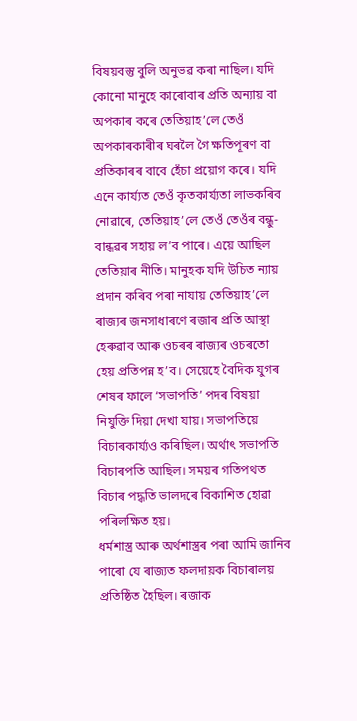বিষয়বস্তু বুলি অনুভৱ কৰা নাছিল। যদি কোনো মানুহে কাৰোবাৰ প্ৰতি অন্যায় বা অপকাৰ কৰে তেতিয়াহ’লে তেওঁ অপকাৰকাৰীৰ ঘৰলৈ গৈ ক্ষতিপূৰণ বা প্ৰতিকাৰৰ বাবে হেঁচা প্রয়োগ কৰে। যদি এনে কার্য্যত তেওঁ কৃতকার্য্যতা লাভকৰিব নোৱাৰে, তেতিয়াহ’লে তেওঁ তেওঁৰ বন্ধু-বান্ধৱৰ সহায় ল’ব পাৰে। এয়ে আছিল তেতিয়াৰ নীতি। মানুহক যদি উচিত ন্যায় প্রদান কৰিব পৰা নাযায় তেতিয়াহ’লে ৰাজ্যৰ জনসাধাৰণে ৰজাৰ প্ৰতি আস্থা হেৰুৱাব আৰু ওচৰৰ ৰাজ্যৰ ওচৰতো হেয় প্রতিপন্ন হ’ব। সেয়েহে বৈদিক যুগৰ শেষৰ ফালে ‘সভাপতি’ পদৰ বিষয়া নিযুক্তি দিয়া দেখা যায়। সভাপতিয়ে বিচাৰকাৰ্য্যও কৰিছিল। অর্থাৎ সভাপতি বিচাৰপতি আছিল। সময়ৰ গতিপথত বিচাৰ পদ্ধতি ভালদৰে বিকাশিত হোৱা পৰিলক্ষিত হয়।
ধর্মশাস্ত্ৰ আৰু অৰ্থশাস্ত্ৰৰ পৰা আমি জানিব পাৰো যে ৰাজ্যত ফলদায়ক বিচাৰালয় প্রতিষ্ঠিত হৈছিল। ৰজাক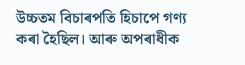উচ্চতম বিচাৰপতি হিচাপে গণ্য কৰা হৈছিল। আৰু অপৰাধীক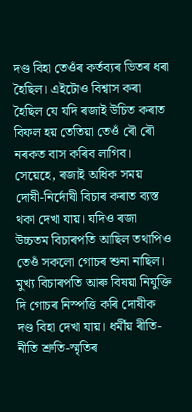দণ্ড বিহা তেওঁৰ কৰ্তব্যৰ ভিতৰ ধৰা হৈছিল। এইটোও বিশ্বাস কৰা হৈছিল যে যদি ৰজাই উচিত কৰাত বিফল হয় তেতিয়া তেওঁ ৰৌ ৰৌ নৰকত বাস কৰিব লাগিব। সেয়েহে, ৰজাই অধিক সময় দোষী-নির্দোষী বিচাৰ কৰাত ব্যস্ত থকা দেখা যায়। যদিও ৰজা উচ্চতম বিচাৰপতি আছিল তথাপিও তেওঁ সকলো গোচৰ শুনা নাছিল। মুখ্য বিচাৰপতি আৰু বিষয়া নিযুক্তি দি গোচৰ নিস্পত্তি কৰি দোষীক দণ্ড বিহা দেখা যায়। ধর্মীয় ৰীতি-নীতি শ্রুতি-স্মৃতিৰ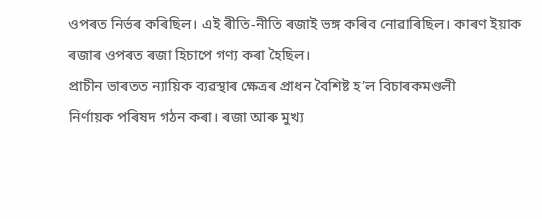ওপৰত নিৰ্ভৰ কৰিছিল। এই ৰীতি-নীতি ৰজাই ভঙ্গ কৰিব নোৱাৰিছিল। কাৰণ ইয়াক ৰজাৰ ওপৰত ৰজা হিচাপে গণ্য কৰা হৈছিল।
প্রাচীন ভাৰতত ন্যায়িক ব্যৱস্থাৰ ক্ষেত্ৰৰ প্ৰাধন বৈশিষ্ট হ’ল বিচাৰকমণ্ডলী
নির্ণায়ক পৰিষদ গঠন কৰা। ৰজা আৰু মুখ্য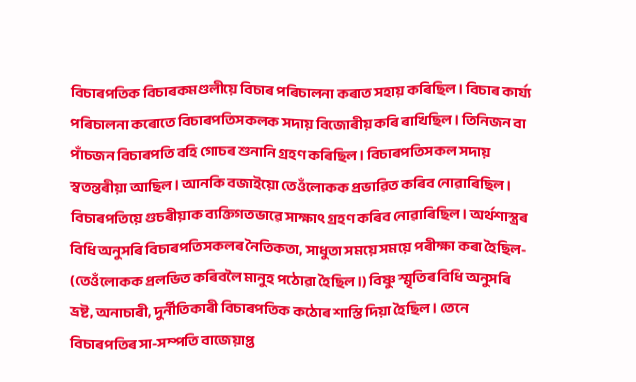বিচাৰপতিক বিচাৰকমণ্ডলীয়ে বিচাৰ পৰিচালনা কৰাত সহায় কৰিছিল। বিচাৰ কাৰ্য্য পৰিচালনা কৰোতে বিচাৰপতিসকলক সদায় বিজোৰীয় কৰি ৰাখিছিল। তিনিজন বা পাঁচজন বিচাৰপতি বহি গোচৰ শুনানি গ্রহণ কৰিছিল। বিচাৰপতিসকল সদায় স্বতন্তৰীয়া আছিল। আনকি বজাইয়ো তেওঁলোকক প্ৰভাৱিত কৰিব নোৱাৰিছিল। বিচাৰপতিয়ে গুচৰীয়াক ব্যক্তিগতভাৱে সাক্ষাৎ গ্রহণ কৰিব নোৱাৰিছিল। অর্থশাস্ত্ৰৰ বিধি অনুসৰি বিচাৰপতিসকলৰ নৈতিকতা, সাধুতা সময়ে সময়ে পৰীক্ষা কৰা হৈছিল- (তেওঁলোকক প্রলভিত কৰিবলৈ মানুহ পঠোৱা হৈছিল।) বিষ্ণু স্মৃতিৰ বিধি অনুসৰি ভ্ৰষ্ট, অনাচাৰী, দুর্নীতিকাৰী বিচাৰপতিক কঠোৰ শাস্তি দিয়া হৈছিল। তেনে বিচাৰপতিৰ সা-সম্পতি বাজেয়াপ্ত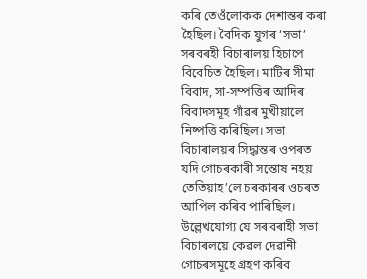কৰি তেওঁলোকক দেশান্তৰ কৰা হৈছিল। বৈদিক যুগৰ ‘সভা’ সৰবৰহী বিচাৰালয় হিচাপে বিবেচিত হৈছিল। মাটিৰ সীমা বিবাদ, সা-সম্পত্তিৰ আদিৰ বিবাদসমূহ গাঁৱৰ মুখীয়ালে নিষ্পত্তি কৰিছিল। সভা বিচাৰালয়ৰ সিদ্ধান্তৰ ওপৰত যদি গোচৰকাৰী সন্তোষ নহয় তেতিয়াহ’লে চৰকাৰৰ ওচৰত আপিল কৰিব পাৰিছিল। উল্লেখযোগ্য যে সৰবৰাহী সভা বিচাৰলয়ে কেৱল দেৱানী গোচৰসমূহে গ্ৰহণ কৰিব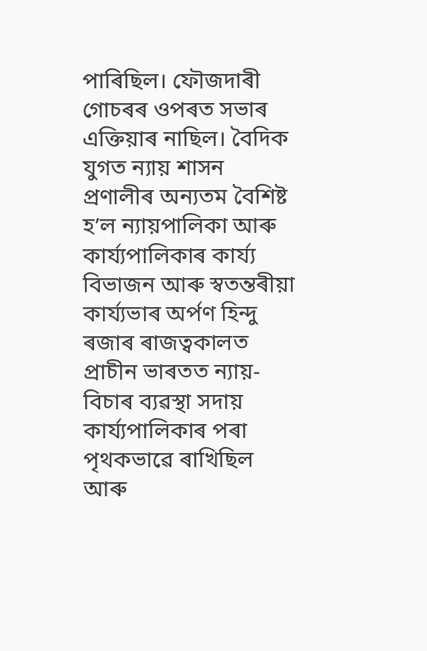পাৰিছিল। ফৌজদাৰী গোচৰৰ ওপৰত সভাৰ এক্তিয়াৰ নাছিল। বৈদিক যুগত ন্যায় শাসন প্ৰণালীৰ অন্যতম বৈশিষ্ট হ’ল ন্যায়পালিকা আৰু কাৰ্য্যপালিকাৰ কাৰ্য্য বিভাজন আৰু স্বতন্তৰীয়া কাৰ্য্যভাৰ অৰ্পণ হিন্দু ৰজাৰ ৰাজত্বকালত প্রাচীন ভাৰতত ন্যায়-বিচাৰ ব্যৱস্থা সদায় কাৰ্য্যপালিকাৰ পৰা পৃথকভাৱে ৰাখিছিল আৰু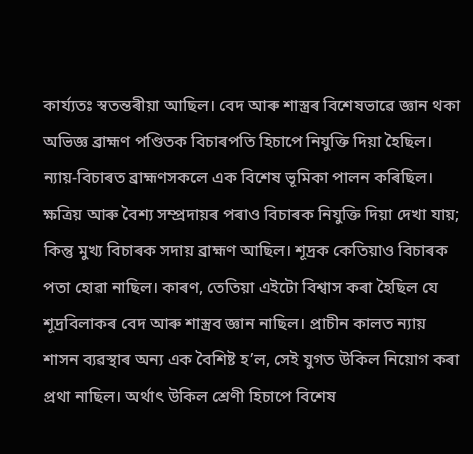কাৰ্য্যতঃ স্বতন্তৰীয়া আছিল। বেদ আৰু শাস্ত্ৰৰ বিশেষভাৱে জ্ঞান থকা অভিজ্ঞ ব্রাহ্মণ পণ্ডিতক বিচাৰপতি হিচাপে নিযুক্তি দিয়া হৈছিল। ন্যায়-বিচাৰত ব্রাহ্মণসকলে এক বিশেষ ভূমিকা পালন কৰিছিল। ক্ষত্রিয় আৰু বৈশ্য সম্প্ৰদায়ৰ পৰাও বিচাৰক নিযুক্তি দিয়া দেখা যায়; কিন্তু মুখ্য বিচাৰক সদায় ব্রাহ্মণ আছিল। শূদ্রক কেতিয়াও বিচাৰক পতা হোৱা নাছিল। কাৰণ, তেতিয়া এইটো বিশ্বাস কৰা হৈছিল যে শূদ্রবিলাকৰ বেদ আৰু শাস্ত্রব জ্ঞান নাছিল। প্রাচীন কালত ন্যায় শাসন ব্যৱস্থাৰ অন্য এক বৈশিষ্ট হ’ল, সেই যুগত উকিল নিয়োগ কৰা প্ৰথা নাছিল। অর্থাৎ উকিল শ্রেণী হিচাপে বিশেষ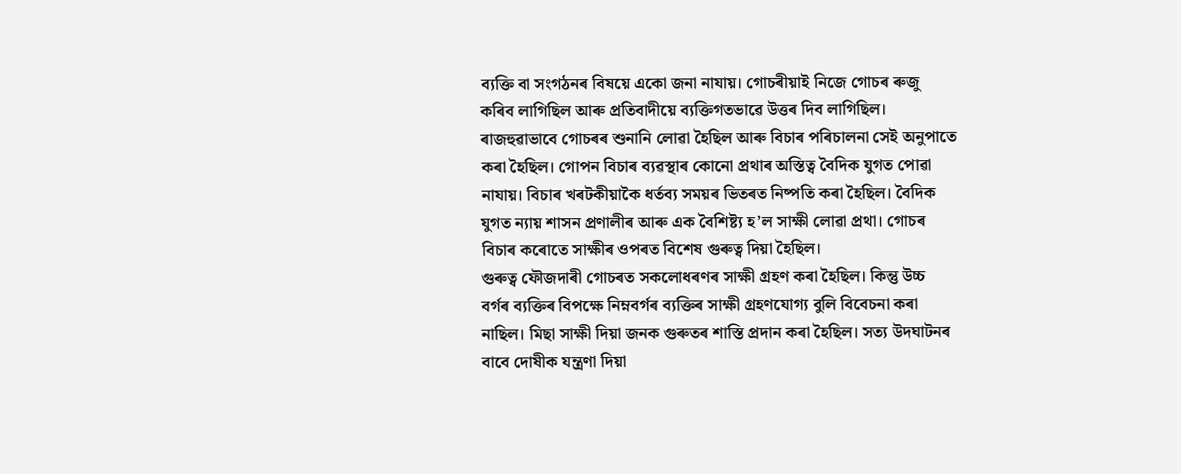ব্যক্তি বা সংগঠনৰ বিষয়ে একো জনা নাযায়। গোচৰীয়াই নিজে গোচৰ ৰুজু কৰিব লাগিছিল আৰু প্রতিবাদীয়ে ব্যক্তিগতভাৱে উত্তৰ দিব লাগিছিল। ৰাজহুৱাভাবে গোচৰৰ শুনানি লোৱা হৈছিল আৰু বিচাৰ পৰিচালনা সেই অনুপাতে কৰা হৈছিল। গোপন বিচাৰ ব্যৱস্থাৰ কোনো প্ৰথাৰ অস্তিত্ব বৈদিক যুগত পোৱা নাযায়। বিচাৰ খৰটকীয়াকৈ ধৰ্তব্য সময়ৰ ভিতৰত নিষ্পতি কৰা হৈছিল। বৈদিক যুগত ন্যায় শাসন প্ৰণালীৰ আৰু এক বৈশিষ্ট্য হ’ল সাক্ষী লোৱা প্রথা। গোচৰ বিচাৰ কৰোতে সাক্ষীৰ ওপৰত বিশেষ গুৰুত্ব দিয়া হৈছিল।
গুৰুত্ব ফৌজদাৰী গোচৰত সকলোধৰণৰ সাক্ষী গ্ৰহণ কৰা হৈছিল। কিন্তু উচ্চ বৰ্গৰ ব্যক্তিৰ বিপক্ষে নিম্নবৰ্গৰ ব্যক্তিৰ সাক্ষী গ্রহণযোগ্য বুলি বিবেচনা কৰা নাছিল। মিছা সাক্ষী দিয়া জনক গুৰুতৰ শাস্তি প্রদান কৰা হৈছিল। সত্য উদঘাটনৰ বাবে দোষীক যন্ত্রণা দিয়া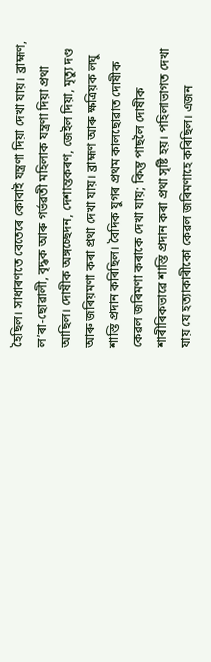হৈছিল। সাধাৰণতে বেতেৰে কোবাই যন্ত্রণা দিয়া দেখা যায়। ব্রাহ্মণ, ল’ৰা-ছোৱালী, বৃদ্ধক আৰু গৰ্ভৱতী মহিলাক যন্ত্রণা দিয়া প্রথা আছিল। দোষীক অঙ্গচ্ছেদন, দেশান্তকৰণ, জেইল দিয়া, মৃত্যু দণ্ড আৰু জৰিয়মণা কৰা প্ৰথা দেখা যায়। ব্রাহ্মণ আৰু ক্ষত্রিয়ক লঘু শাস্তি প্রদান কৰিছিল। বৈদিক যুগৰ প্ৰথম কালছোৱাত দোষীক কেৱল জৰিমণা কৰাকে দেখা যায়; কিন্তু পাছলৈ দোষীক শাৰীৰিকভাৱে শাস্তি প্রদান কৰা প্ৰথা সৃষ্টি হয়। পহিলাভাগত দেখা যায় যে হত্যাকাৰীকো কেৱল জৰিমণাহে কৰিছিল। এজন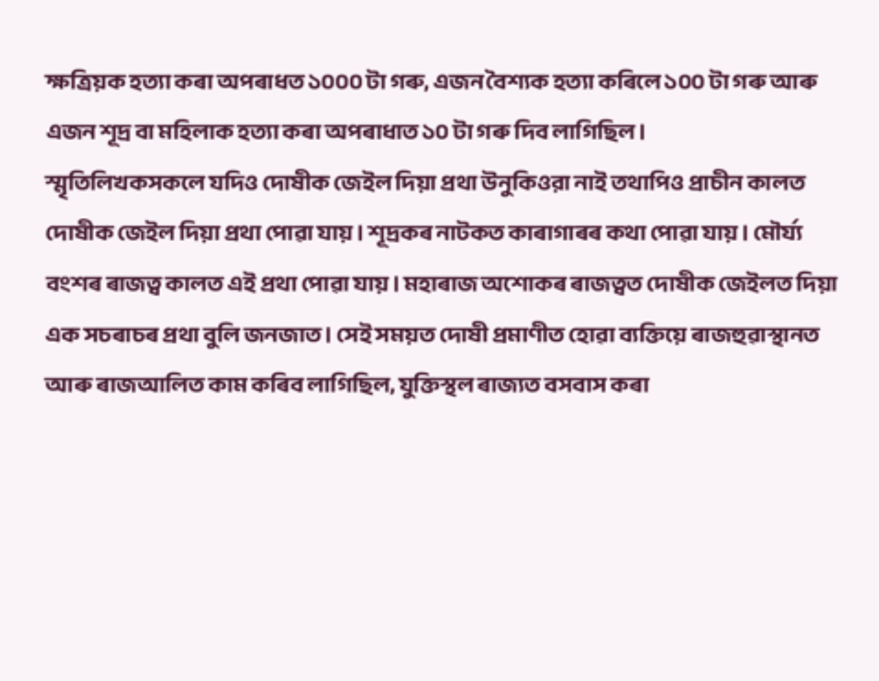ক্ষত্রিয়ক হত্যা কৰা অপৰাধত ১০০০ টা গৰু, এজন বৈশ্যক হত্যা কৰিলে ১০০ টা গৰু আৰু এজন শূদ্র বা মহিলাক হত্যা কৰা অপৰাধাত ১০ টা গৰু দিব লাগিছিল।
স্মৃতিলিখকসকলে যদিও দোষীক জেইল দিয়া প্রথা উনুকিওরা নাই তথাপিও প্রাচীন কালত দোষীক জেইল দিয়া প্রথা পোৱা যায়। শূদ্রকৰ নাটকত কাৰাগাৰৰ কথা পোৱা যায়। মৌৰ্য্য বংশৰ ৰাজত্ব কালত এই প্রথা পোৱা যায়। মহাৰাজ অশোকৰ ৰাজত্বত দোষীক জেইলত দিয়া এক সচৰাচৰ প্ৰথা বুলি জনজাত। সেই সময়ত দোষী প্রমাণীত হোৱা ব্যক্তিয়ে ৰাজহুৱাস্থানত আৰু ৰাজআলিত কাম কৰিব লাগিছিল, যুক্তিস্থল ৰাজ্যত বসবাস কৰা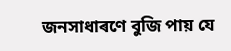জনসাধাৰণে বুজি পায় যে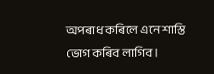অপৰাধ কৰিলে এনে শাস্তি ভোগ কৰিব লাগিব।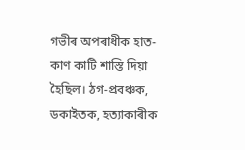গভীৰ অপৰাধীক হাত-কাণ কাটি শাস্তি দিয়া হৈছিল। ঠগ-প্রবঞ্চক, ডকাইতক, হত্যাকাৰীক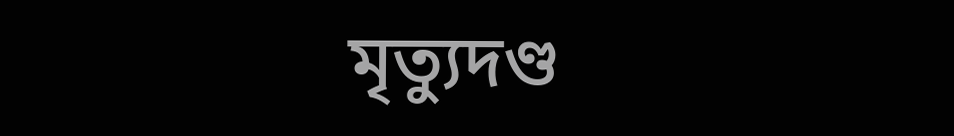মৃত্যুদণ্ড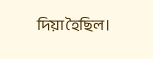দিয়া হৈছিল।